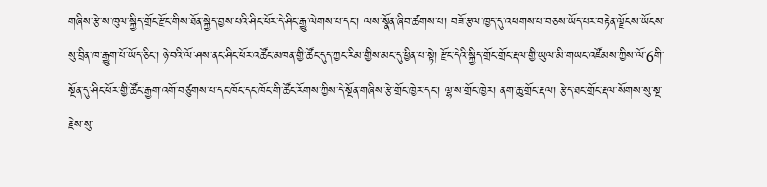གཞིས་རྩེ་ས་ཁུལ་སྐྱིད་གྲོང་རྫོང་གིས་ཐོན་སྐྱེད་བྱས་པའི་ཤིང་ཕོར་དེ་ཤིང་རྒྱུ་ལེགས་པ་དང་། ལས་སྣོན་ཞིབ་ཚགས་པ། བཟོ་རྩལ་ཁྱད་དུ་འཕགས་པ་བཅས་ཡོད་པར་བརྟེན་ལྗོངས་ཡོངས་སུ་བྲིན་ཁ་རྒྱུག་པོ་ཡོད་ཅིང་། ཉེ་བའི་ལོ་ཤས་ནང་ཤིང་ཕོར་འཚོང་མཁན་གྱི་ཚོང་དུད་ཀྱང་རིམ་གྱིས་མང་དུ་ཕྱིན་པ་སྟེ། རྫོང་དེའི་སྐྱིད་གྲོང་གྲོང་རྡལ་གྱི་ཡུལ་མི་གཡང་འཛོམས་ཀྱིས་ལོ་6གི་སྔོན་དུ་ཤིང་ཕོར་གྱི་ཚོང་རྒྱག་འགོ་བཙུགས་པ་དང་ཁོང་དང་ཁོང་གི་ཚོང་རོགས་ཀྱིས་དེ་སྔོན་གཞིས་རྩེ་གྲོང་ཁྱེར་དང་། ལྷ་ས་གྲོང་ཁྱེར། ནག་ཆུ་གྲོང་རྡལ། རྩེད་ཐང་གྲོང་རྡལ་སོགས་སུ་སྔ་རྗེས་སུ་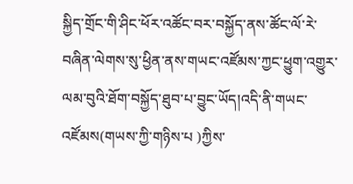སྐྱིད་གྲོང་གི་ཤིང་ཕོར་འཚོང་བར་བསྐྱོད་ནས་ཚོང་ལོ་རེ་བཞིན་ལེགས་སུ་ཕྱིན་ནས་གཡང་འཛོམས་ཀྱང་ཕྱུག་འགྱུར་ལམ་བུའི་ཐོག་བསྐྱོད་ཐུབ་པ་བྱུང་ཡོད།འདི་ནི་གཡང་འཛོམས(གཡས་ཀྱི་གཉིས་པ )ཀྱིས་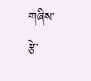གཞིས་རྩེ་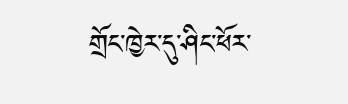གྲོང་ཁྱེར་དུ་ཤིང་ཕོར་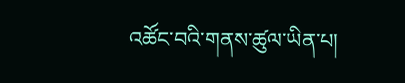འཚོང་བའི་གནས་ཚུལ་ཡིན་པ།